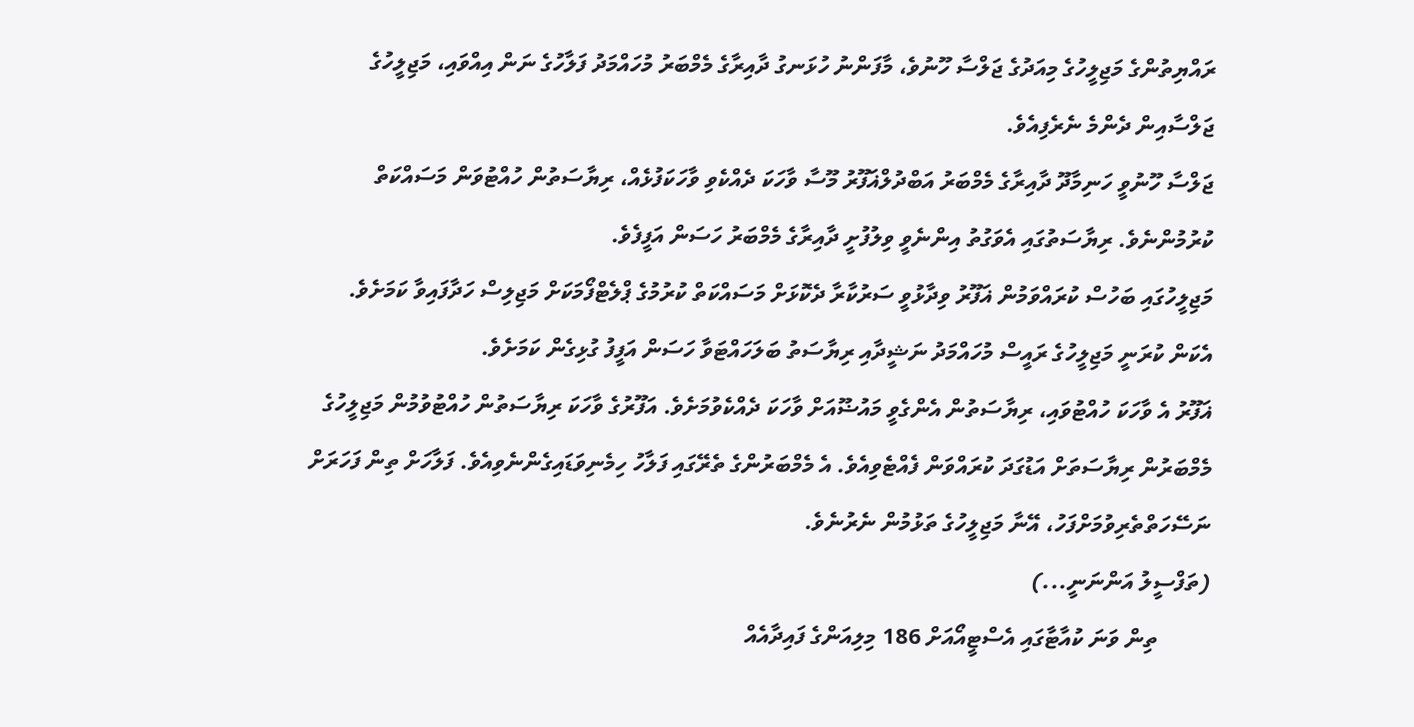ރައްޔިތުންގެ މަޖިލީހުގެ މިއަދުގެ ޖަލްސާ ހޫނުވެ، މާފަންނު ހުޅަނގު ދާއިރާގެ މެމްބަރު މުހައްމަދު ފަލާހުގެ ނަން އިއްވައި، މަޖިލީހުގެ ޖަލްސާއިން ދެންމެ ނެރެފިއެވެ.
ޖަލްސާ ހޫނުވީ ހަނިމާދޫ ދާއިރާގެ މެމްބަރު އަބްދުލްޣަފޫރު މޫސާ ވާހަކަ ދެއްކެވި ވާހަކަފުޅެއް، ރިޔާސަތުން ހުއްޓުވަން މަސައްކަތް ކުރުމުންނެވެ. ރިޔާސަތުގައި އެވަގުތު އިންނެވީ ވިލުފުށީ ދާއިރާގެ މެމްބަރު ހަސަން އަފީފެވެ.
މަޖިލީހުގައި ބަހުސް ކުރައްވަމުން ޣަފޫރު ވިދާޅުވީ ސަރުކާރާ ދެކޮޅަށް މަސައްކަތް ކުރުމުގެ ޕްލެޓްފޯމަކަށް މަޖިލިސް ހަދާފައިވާ ކަމަށެވެ. އެކަން ކުރަނީ މަޖިލީހުގެ ރައީސް މުހައްމަދު ނަޝީދާއި ރިޔާސަތު ބަލަހައްޓަވާ ހަސަން އަފީފު ގުޅިގެން ކަމަށެވެ.
ޣަފޫރު އެ ވާހަކަ ހުއްޓުވައި، ރިޔާސަތުން އެންގެވީ މައުޟޫއަށް ވާހަކަ ދެއްކެވުމަށެވެ. އަފޫރުގެ ވާހަކަ ރިޔާސަތުން ހުއްޓުވުމުން މަޖިލީހުގެ މެމްބަރުން ރިޔާސަތަށް އަޑުގަދަ ކުރައްވަން ފެއްޓެވިއެވެ. އެ މެމްބަރުންގެ ތެރޭގައި ފަލާހު ހިމެނިވަޑައިގެންނެވިއެވެ. ފަލާހަށް ތިން ފަހަރަށް ނަސޭހަތްތެރިވުމަށްފަހު، އޭނާ މަޖިލީހުގެ ތަޅުމުން ނެރުނެވެ.
(ތަފްސީލު އަންނަނީ...)
         ތިން ވަނަ ކުއާޓާގައި އެސްޓީއޯއަށް 186 މިލިއަންގެ ފައިދާއެއް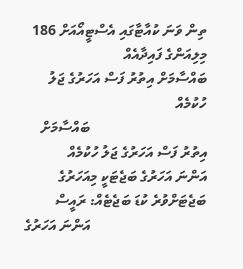ތިން ވަނަ ކުއާޓާގައި އެސްޓީއޯއަށް 186 މިލިއަންގެ ފައިދާއެއް                              ބައްސާމަށް އިތުރު ފަސް އަހަރުގެ ޖަލު ހުކުމެއް
                                ބައްސާމަށް އިތުރު ފަސް އަހަރުގެ ޖަލު ހުކުމެއް                                އަންނަ އަހަރުގެ ބަޖެޓަކީ މިއަހަރުގެ ބަޖެޓަށްވުރެ ކުޑަ ބަޖެޓެއް: ރައީސް
                                އަންނަ އަހަރުގެ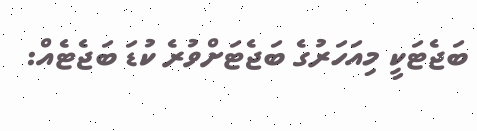ބަޖެޓަކީ މިއަހަރުގެ ބަޖެޓަށްވުރެ ކުޑަ ބަޖެޓެއް: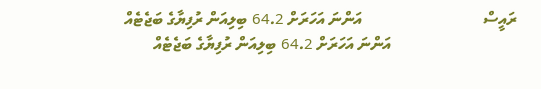ރައީސް                               އަންނަ އަހަރަށް 64.2 ބިލިއަން ރުފިޔާގެ ބަޖެޓެއް
                                އަންނަ އަހަރަށް 64.2 ބިލިއަން ރުފިޔާގެ ބަޖެޓެއް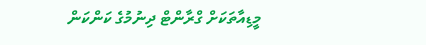މީޑިއާތަކަށް ގްރާންޓް ދިނުމުގެ ކަންކަން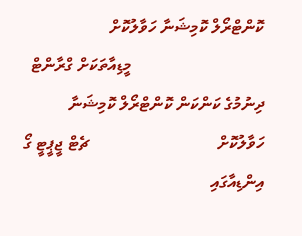ކޮންޓްރޯލް ކޮމިޝަނާ ހަވާލުކޮށް
                                މީޑިއާތަކަށް ގްރާންޓް ދިނުމުގެ ކަންކަން ކޮންޓްރޯލް ކޮމިޝަނާ ހަވާލުކޮށް                               ޗެޓް ޖީޕީޓީ ގޯ އިންޑިއާގައި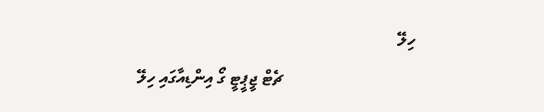ހިލޭ
                                ޗެޓް ޖީޕީޓީ ގޯ އިންޑިއާގައި ހިލޭ